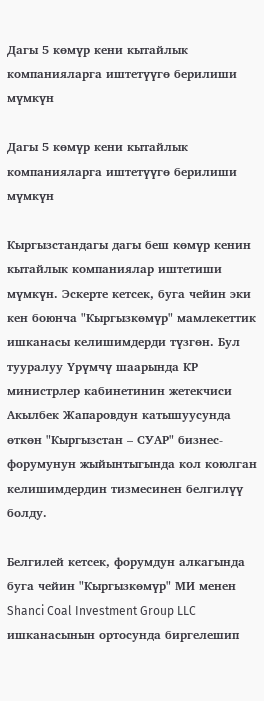Дагы 5 көмүр кени кытайлык компанияларга иштетүүгө берилиши мүмкүн

Дагы 5 көмүр кени кытайлык компанияларга иштетүүгө берилиши мүмкүн

Кыргызстандагы дагы беш көмүр кенин кытайлык компаниялар иштетиши мүмкүн. Эскерте кетсек, буга чейин эки кен боюнча "Кыргызкөмүр" мамлекеттик ишканасы келишимдерди түзгөн. Бул тууралуу Үрүмчү шаарында КР министрлер кабинетинин жетекчиси Акылбек Жапаровдун катышуусунда өткөн "Кыргызстан – СУАР" бизнес-форумунун жыйынтыгында кол коюлган келишимдердин тизмесинен белгилүү болду.

Белгилей кетсек, форумдун алкагында буга чейин "Кыргызкөмүр" МИ менен Shanci Coal Investment Group LLC ишканасынын ортосунда биргелешип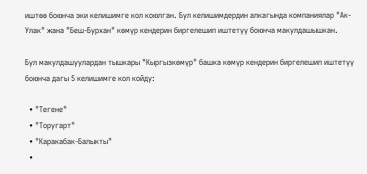иштөө боюнча эки келишимге кол коюлган. Бул келишимдердин алкагында компаниялар "Ак-Улак" жана "Беш-Бурхан" көмүр кендерин биргелешип иштетүү боюнча макулдашышкан.

Бул макулдашуулардан тышкары "Кыргызкөмүр" башка көмүр кендерин биргелешип иштетүү боюнча дагы 5 келишимге кол койду:

  • "Тегене"
  • "Торугарт"
  • "Каракабак-Балыкты"
  •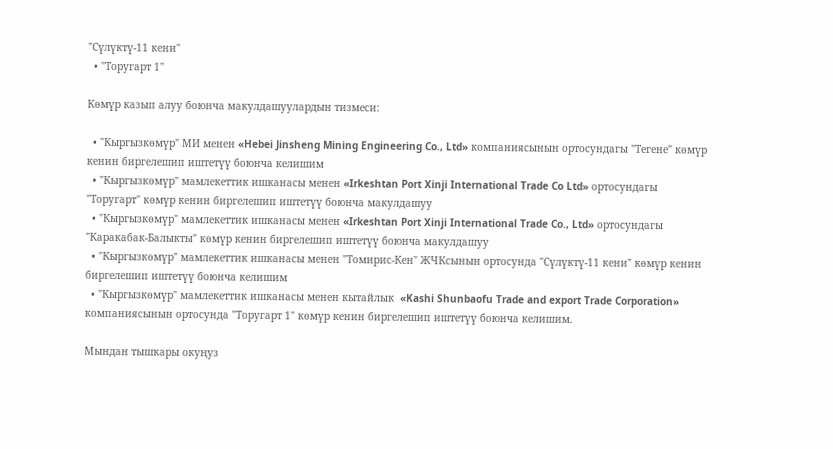"Сүлүктү-11 кени"
  • "Торугарт 1"

Көмүр казып алуу боюнча макулдашуулардын тизмеси:

  • "Кыргызкөмүр" МИ менен «Hebei Jinsheng Mining Engineering Co., Ltd» компаниясынын ортосундагы "Тегене" көмүр кенин биргелешип иштетүү боюнча келишим
  • "Кыргызкөмүр" мамлекеттик ишканасы менен «Irkeshtan Port Xinji International Trade Co Ltd» ортосундагы "Торугарт" көмүр кенин биргелешип иштетүү боюнча макулдашуу
  • "Кыргызкөмүр" мамлекеттик ишканасы менен «Irkeshtan Port Xinji International Trade Co., Ltd» ортосундагы "Каракабак-Балыкты" көмүр кенин биргелешип иштетүү боюнча макулдашуу
  • "Кыргызкөмүр" мамлекеттик ишканасы менен "Томирис-Кен" ЖЧКсынын ортосунда "Сүлүктү-11 кени" көмүр кенин биргелешип иштетүү боюнча келишим
  • "Кыргызкөмүр" мамлекеттик ишканасы менен кытайлык  «Kashi Shunbaofu Trade and export Trade Corporation» компаниясынын ортосунда "Торугарт 1" көмүр кенин биргелешип иштетүү боюнча келишим.

Мындан тышкары окуңуз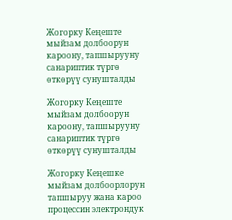Жогорку Кеңеште мыйзам долбоорун кароону, тапшырууну санариптик түргө өткөрүү сунушталды

Жогорку Кеңеште мыйзам долбоорун кароону, тапшырууну санариптик түргө өткөрүү сунушталды

Жогорку Кеңешке мыйзам долбоорлорун тапшыруу жана кароо процессин электрондук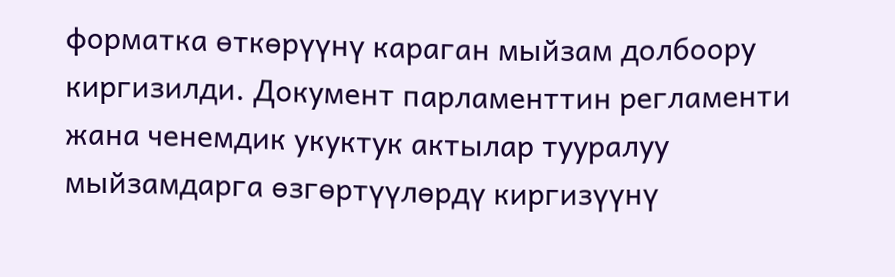форматка өткөрүүнү караган мыйзам долбоору киргизилди. Документ парламенттин регламенти жана ченемдик укуктук актылар тууралуу мыйзамдарга өзгөртүүлөрдү киргизүүнү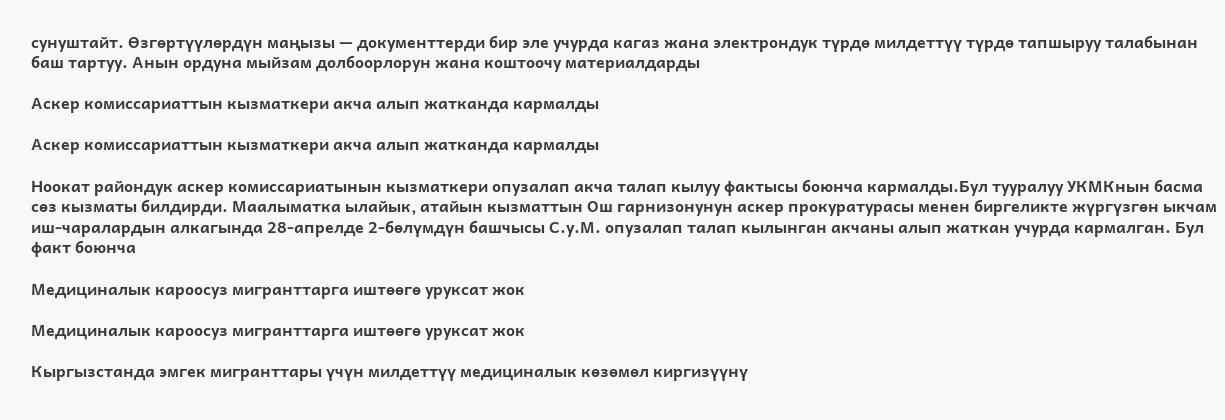сунуштайт. Өзгөртүүлөрдүн маңызы — документтерди бир эле учурда кагаз жана электрондук түрдө милдеттүү түрдө тапшыруу талабынан баш тартуу. Анын ордуна мыйзам долбоорлорун жана коштоочу материалдарды

Аскер комиссариаттын кызматкери акча алып жатканда кармалды

Аскер комиссариаттын кызматкери акча алып жатканда кармалды

Ноокат райондук аскер комиссариатынын кызматкери опузалап акча талап кылуу фактысы боюнча кармалды.Бул тууралуу УКМКнын басма сөз кызматы билдирди. Маалыматка ылайык, атайын кызматтын Ош гарнизонунун аскер прокуратурасы менен биргеликте жүргүзгөн ыкчам иш-чаралардын алкагында 28-апрелде 2-бөлүмдүн башчысы С.у.М. опузалап талап кылынган акчаны алып жаткан учурда кармалган. Бул факт боюнча

Медициналык кароосуз мигранттарга иштөөгө уруксат жок

Медициналык кароосуз мигранттарга иштөөгө уруксат жок

Кыргызстанда эмгек мигранттары үчүн милдеттүү медициналык көзөмөл киргизүүнү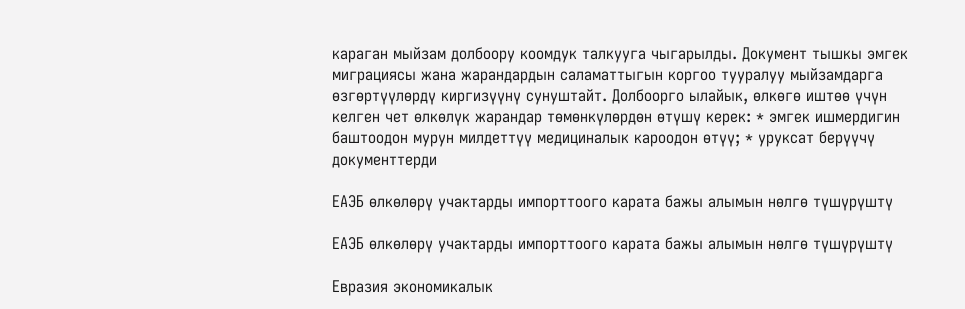караган мыйзам долбоору коомдук талкууга чыгарылды. Документ тышкы эмгек миграциясы жана жарандардын саламаттыгын коргоо тууралуу мыйзамдарга өзгөртүүлөрдү киргизүүнү сунуштайт. Долбоорго ылайык, өлкөгө иштөө үчүн келген чет өлкөлүк жарандар төмөнкүлөрдөн өтүшү керек: * эмгек ишмердигин баштоодон мурун милдеттүү медициналык кароодон өтүү; * уруксат берүүчү документтерди

ЕАЭБ өлкөлөрү учактарды импорттоого карата бажы алымын нөлгө түшүрүштү

ЕАЭБ өлкөлөрү учактарды импорттоого карата бажы алымын нөлгө түшүрүштү

Евразия экономикалык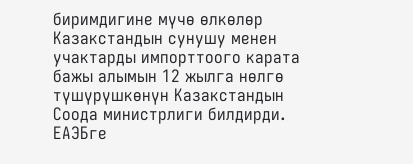биримдигине мүчө өлкөлөр Казакстандын сунушу менен учактарды импорттоого карата бажы алымын 12 жылга нөлгө түшүрүшкөнүн Казакстандын Соода министрлиги билдирди. ЕАЭБге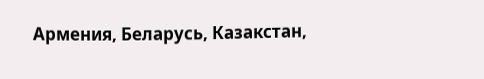Армения, Беларусь, Казакстан,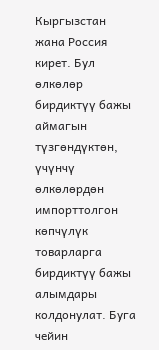Кыргызстан жана Россия кирет. Бул өлкөлөр бирдиктүү бажы аймагын түзгөндүктөн, үчүнчү өлкөлөрдөн импорттолгон көпчүлүк товарларга бирдиктүү бажы алымдары колдонулат. Буга чейин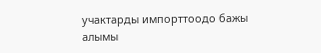учактарды импорттоодо бажы алымы